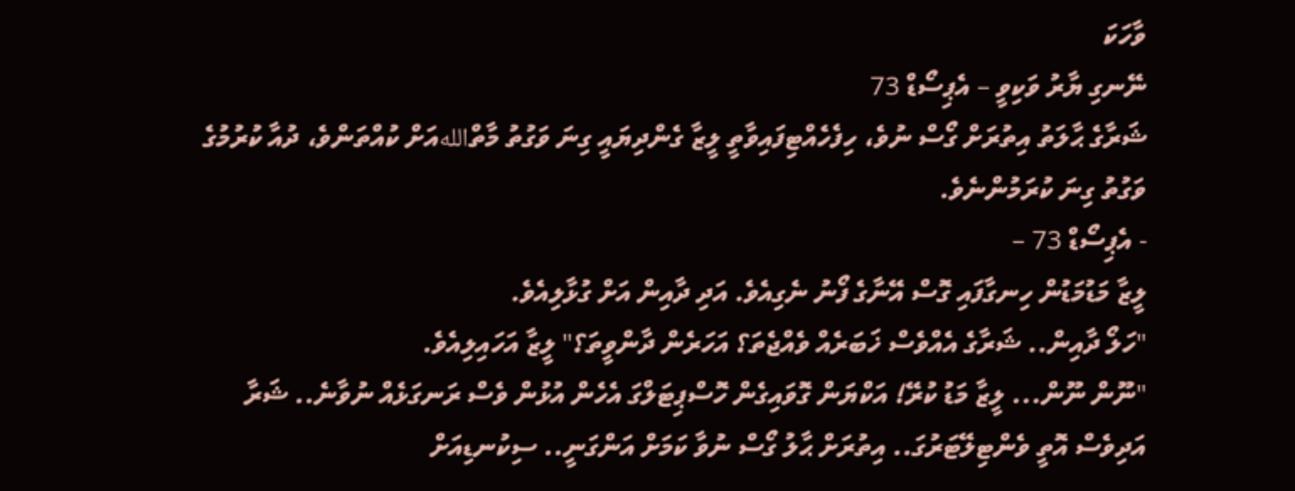ވާހަކަ
ނޭނގި ޔާރު ވަކިވީ – އެޕިސޯޑް 73
ޝަރާގެ ޙާލަތު އިތުރަށް ގޯސް ނުވެ، ހިފެހެއްޓިފައިވާތީ ލީޒާ ގެންދިޔައީ ގިނަ ވަގުތު މާތްاللهއަށް ކުއްތަންވެ، ދުއާ ކުރުމުގެ ވަގުތު ގިނަ ކުރަމުންނެވެ.
- އެޕިސޯޑް 73 –
ލީޒާ މަޑުމަޑުން ހިނގާފައި ގޮސް އޭނާގެ ފޯނު ނެގިއެވެ. އަދި ދާއިން އަށް ގުޅާލިއެވެ.
"ހަލޯ ދާއިން.. ޝަރާގެ އެއްވެސް ޚަބަރެއް ވެއްޖެތަ؟ އަހަރެން ދާންވީތަ؟" ލީޒާ އަހައިލިއެވެ.
"ނޫން ނޫން... ލީޒާ މަޑު ކުރޭ! އަކްޔަން ގޮވައިގެން ހޮސްޕިޓަލްގަ އެހެން އުޅުން ވެސް ރަނގަޅެއް ނުވާނެ.. ޝަރާ އަދިވެސް އޮތީ ވެންޓިލޭޓަރުގަ.. އިތުރަށް ޙާލު ގޯސް ނުވާ ކަމަށް އަންގަނީ.. ސިކުނޑިއަށް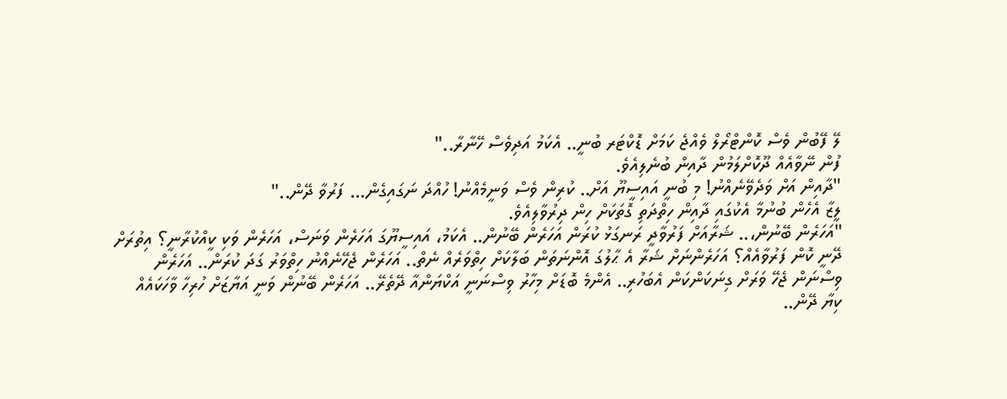ލޭ ފޭބުން ވެސް ކޮންޓްރޯލް ވެއްޖެ ކަމަށް ޑޮކްޓަރ ބުނީ.. އެކަމު އަދިވެސް ހޭނާރާ.."
ފުން ނޭވާއެއް ދޫކޮށްލަމުން ދާއިން ބުނެލިއެވެ.
"ދާއިން އަށް ވަދެވޭނެއްނު! މި ބުނީ އައިސީޔޫ އަށް.. ކުރިން ވެސް ވަނީމެއްނު! ހުއްދަ ނަގައިގެން... ފަރުވާ ދޭން.."
ލީޒާ އެހެން ބުނުމާ އެކުގައި ދާއިން ހިތްދަތި ގޮތަކަށް ހިން ދިރުވާލިއެވެ.
"އަހަރެން ބޭނުން،.. ޝަރާއަށް ފަރުވާދީ ރަނގަޅު ކުރަން އަހަރެން ބޭނުން.. އެކަމު، އައިސީޔޫގަ އަހަރެން ވަނަސް، އަހަރެން ވަކި ކީއްކުރާނީ؟ އިތުރަށް ދޭނީ ކޮން ފަރުވާއެއް؟ އަހަރެންނަށް ޝަރާ އެ ޙާލުގަ އޮންނަތަން ބަލާކަށް ހިތްވަރެއް ނެތް.. އަހަރެން ޖެހޭނެއްނު ހިތްވަރު ގަދަ ކުރަން.. އަހަރެން ވިސްނަން ޖެހޭ ވަރަށް ގިނަކަންކަން އެބަހުރި.. އެންމެ ބޮޑަށް މިހާރު ވިސްނަނީ އަކްޔަންއާ ދޭތެރޭ.. އަހަރެން ބޭނުން ވަނީ އަޔާޒަށް ހުރިހާ ވާހަކައެއް ކިޔާ ދޭން..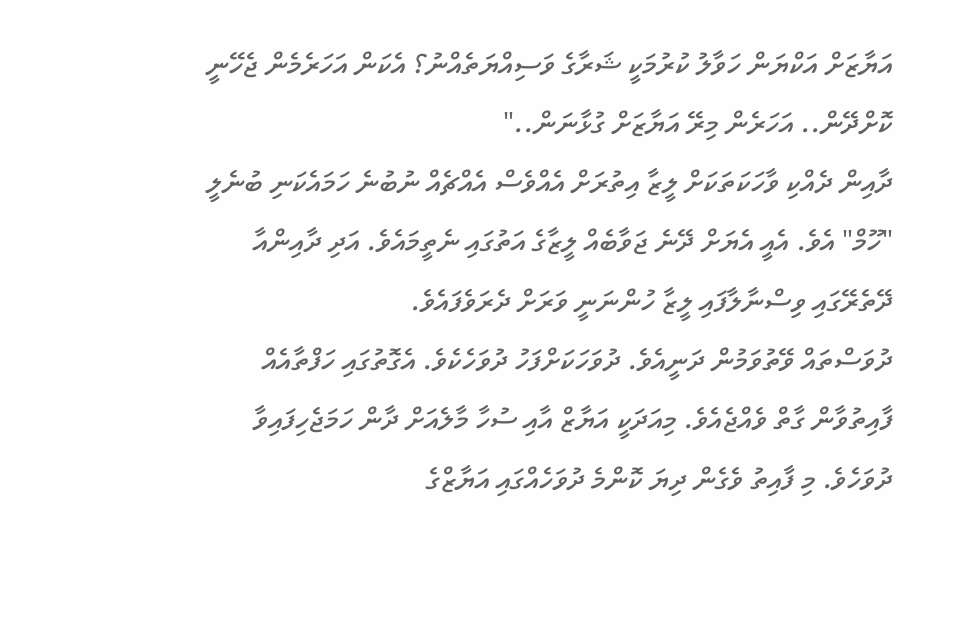އަޔާޒަށް އަކްޔަން ހަވާލު ކުރުމަކީ ޝަރާގެ ވަސިއްޔަތެއްނު؟ އެކަން އަހަރެމެން ޖެހޭނީ ކޮށްދޭން.. އަހަރެން މިރޭ އަޔާޒަށް ގުޅާނަން.."
ދާއިން ދެއްކި ވާހަކަތަކަށް ލީޒާ އިތުރަށް އެއްވެސް އެއްޗެއް ނުބުނެ ހަމައެކަނި ބުނެލީ "ހޫމް" އެވެ. އެއީ އެޔަށް ދޭނެ ޖަވާބެއް ލީޒާގެ އަތުގައި ނެތީމައެވެ. އަދި ދާއިންއާ ދޭތެރޭގައި ވިސްނާލާފައި ލީޒާ ހުންނަނީ ވަރަށް ދެރަވެފައެވެ.
ދުވަސްތައް ވޭތުވަމުން ދަނީއެވެ. ދުވަހަކަށްފަހު ދުވަހެކެވެ. އެގޮތުގައި ހަފްތާއެއް ފާއިތުވާން ގާތް ވެއްޖެއެވެ. މިއަދަކީ އަޔާޒް އާއި ސުހާ މާލެއަށް ދާން ހަމަޖެހިފައިވާ ދުވަހެވެ. މި ފާއިތު ވެގެން ދިޔަ ކޮންމެ ދުވަހެއްގައި އަޔާޒްގެ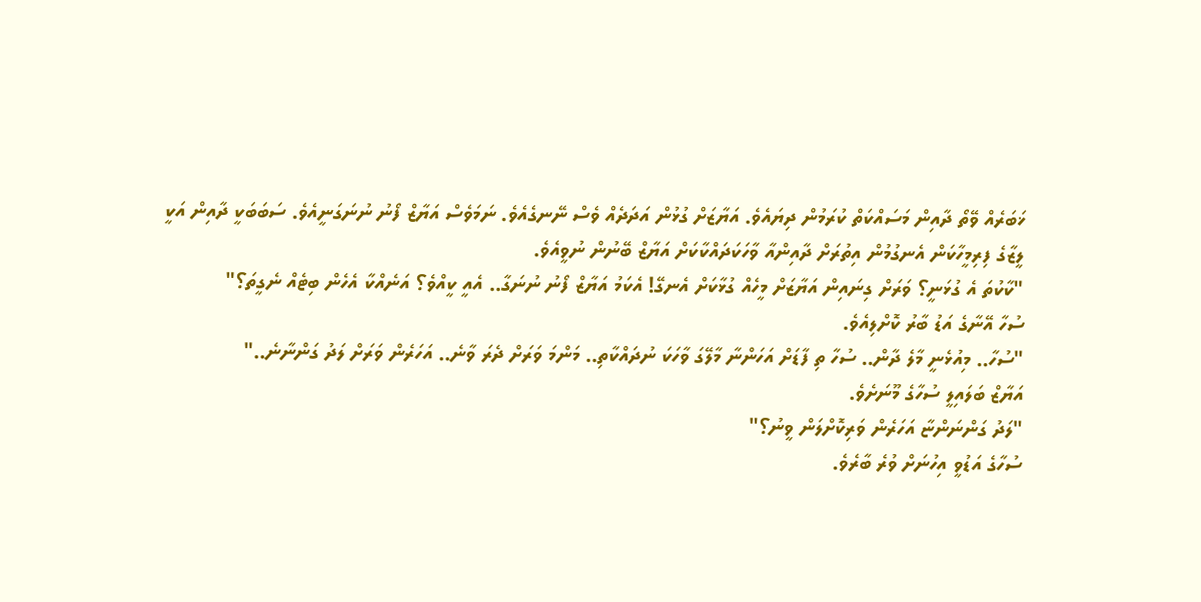ޚަބަރެއް ވޭތޯ ދާއިން މަސައްކަތް ކުރަމުން ދިޔައެވެ. އަޔާޒަށް ގުޅުން އަދަދެއް ވެސް ނޭނގެއެވެ. ނަމަވެސް އަޔާޒް ފޯނު ނުނަގަނީއެވެ. ސަބަބަކީ ދާއިން އަކީ ލީޒާގެ ފިރިމީހާކަން އެނގުމުން އިތުރަށް ދާއިންއާ ވާހަކަދައްކާކަށް އަޔާޒް ބޭނުން ނުވީއެވެ.
"ކާކުތަ އެ ގުޅަނީ؟ ވަރަށް ގިނައިން އަޔާޒަށް މީހެއް ގުޅާކަށް އެނގޭ! އެކަމު އަޔާޒް ފޯނު ނުނަގާ.. އެއީ ކީއްވެ؟ އަނެއްކާ އެހެން ބިޓެއް ނެގީތަ؟"
ސުހާ އޭނާގެ އަޑު ބާރު ކޮށްލިއެވެ.
"ސުހާ.. މިއުޅެނީ މާލެ ދާން.. ސުހާ ތި ފާޑަށް އަހަންނާ މާލޭގަ ވާހަކަ ނުދައްކާތި.. މަންމަ ވަރަށް ދެރަ ވާނެ.. އަހަރެން ވަރަށް ލަދު ގަންނާނެ.."
އަޔާޒް ބަލައިލީ ސުހާގެ މޫނަށެވެ.
"ލަދު ގަންނަންޏާ އަހަރެން ވަރިކޮށްލަން ވީނު؟"
ސުހާގެ އަޑުވީ އިހުނަށް ވުރެ ބާރެވެ.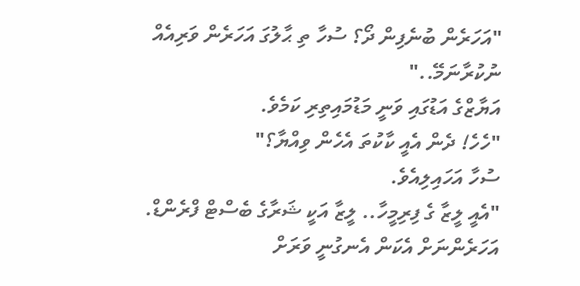"އަހަރެން ބުނެފިން ދޯ؟ ސުހާ ތި ޙާލުގަ އަހަރެން ވަރިއެއް ނުކުރާނަމޭ.."
އަޔާޒްގެ އަޑުގައި ވަނީ މަޑުމައިތިރި ކަމެވެ.
"ހެހެ! ދެން އެއީ ކާކުތަ އެހެން ވިއްޔާ؟"
ސުހާ އަހައިލިއެވެ.
"އެއީ ލީޒާ ގެ ފިރިމީހާ.. ލީޒާ އަކީ ޝަރާގެ ބެސްޓް ފްރެންޑް. އަހަރެންނަށް އެކަން އެނގުނީ ވަރަށް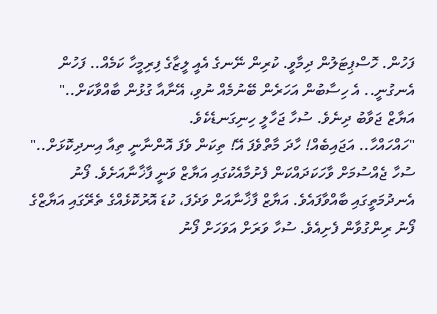ފަހުން. ހޮސްޕިޓަލުން ދިމާވީ. ކުރިން ނޭނގެ އެއީ ލީޒާގެ ފިރިމީހާ ކަމެއް.. ފަހުން އެނގުނީ.. އެ ހިސާބުން އަހަރެން ބޭނުމެއް ނުވި، އޭނާއާ ގުޅުން ބާއްވާކަށް.."
އަޔާޒް ޖަވާބު ދިނެވެ. ސުހާ ޖަހާލީ ހިނިގަނޑެކެވެ.
"ހައްހައްހާ.. އަޖައިބެއް! ހާދަ މާތްވެފަ އޭ! ތިކަން ވެފަ އޮންނާނީ ތިއާ އިނދިކޮޅަށް.."
ސުހާ ޖެއްސުމަށް ވާހަކަދައްކަން ފެށުމާއެކުގައި އަޔާޒް ވަނީ ފާޚާނާއަށެވެ. ފޯނު އެނދުމަތީގައި ބާއްވާފައެވެ. އަޔާޒް ފާޚާނާއަށް ވަދެފަ، ކުޑަ އޮރުކޮޅެއްގެ ތެރޭގައި އަޔާޒްގެ ފޯނު ރިންގުވާން ފެށިއެވެ. ސުހާ ވަރަށް އަވަހަށް ފޯނު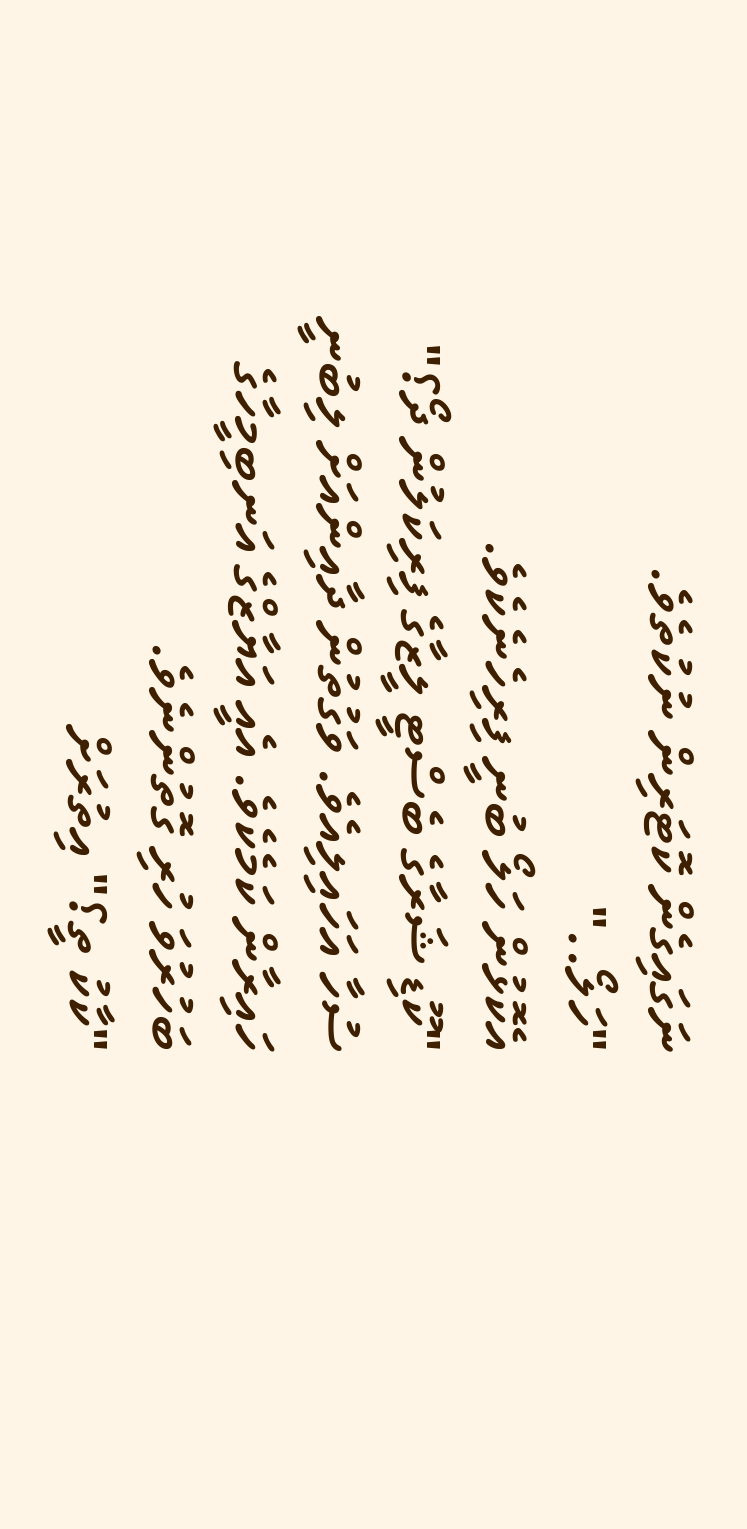ނަގައިގެން ކޮޓަރިން ނުކުތެވެ.
"ހަލޯ.."
އެކޮޅުން ހަލޯ ބުނީ ފިރިހެނެކެވެ.
"ކޫޑި ޝަރާގެ ބެސްޓީ ލީޒާގެ ފިރިކަލުން ދޯ؟"
ސުހާ އަހައިލިއެވެ. ވަގުތުން ދާއިންއަށް ލިބުނީ ހައިރާން ކަމެކެވެ. އެއީ އަޔާޒްގެ އަނބިމީހާގެ ބަހުރުވަ ހުރި ގޮތުންނެވެ.
"ކާކު ތީ؟" އިތުރަށް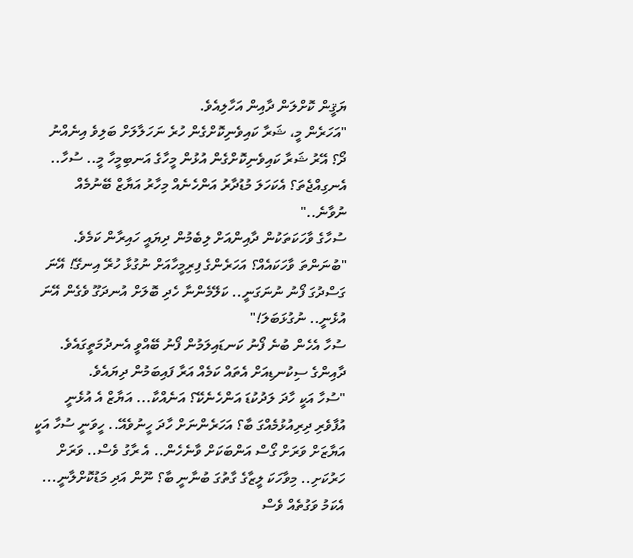ޔަޤީން ކޮށްލަން ދާއިން އަހާލިއެވެ.
"އަހަރެން މީ، ޝަރާ ކައިވެނިކޮށްގެން ހުރެ ނަހަލާލަށް ބަލިވެ އިނެއްނު ދޯ؟ އޭރު ޝަރާ ކައިވެނިކޮށްގެން އުޅުން މީހާގެ އަނބިމީހާ މީ.. ސުހާ.. އެނގިއްޖެތަ؟ އެކަހަލަ މުޑުދާރު އަންހެނެއް މިހާރު އަޔާޒް ބޭނުމެއް ނުވާނެ.."
ސުހާގެ ވާހަކަތަކުން ދާއިންއަށް ލިބެމުން ދިޔައީ ހައިރާން ކަމެވެ.
"ބުނަންތަ ވާހަކައެއް؟ އަހަރެންގެ ފިރިމީހާއަށް ނުގުޅާ ހުރޭ އިނގޭ! އޭނަ ގަސްދުގަ ފޯނު ނުނަގަނީ.. ކަލޭމެންނާ ހެދި ބޮލަށް އުނދަގޫ ވެގެން އޭނަ އުޅެނީ.. ނުގުޅަބަލަ!"
ސުހާ އެހެން ބުނެ ފޯނު ކަނޑައިލަމުން ފޯނު ބޭއްވީ އެނދުމަތީގައެވެ. ދާއިންގެ ސިކުނޑިއަށް އެތައް ކަމެއް އަރާ ފައިބަމުން ދިޔައެވެ.
"ސުހާ އަކީ ހާދަ ލަދުކުޑަ އަންހެނެކޭ؟ އަނެއްކާ... އަޔާޒް އެ އުޅެނީ އުފާވެރި ދިރިއުޅުމެއްގަ ބާ؟ އަހަރެންނަށް ހާދަ ހީނުވެއޭ.. ހީވަނީ ސުހާ އަކީ އަޔާޒަށް ވަރަށް ގޯސް އަންބަކަށް ވާނެހެން.. އެ ރާގު ވެސް.. ވަރަށް ހަރުކަށި.. މިވާހަކަ ލީޒާގެ ގާތުގަ ބުނާނީ ބާ؟ ނޫން އަދި މަޑުކޮށްލާނީ... އެކަމު ވަގުތެއް ވެސް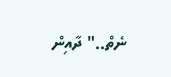ނެތް.." ދާއިން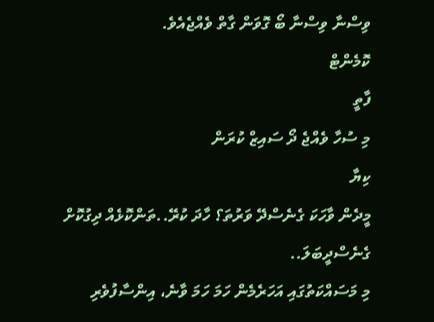ވިސްނާ ވިސްނާ ބޯ ގޮވަން ގާތް ވެއްޖެއެވެ.
ކޮމެންޓް
ފާތީ
މި ސުހާ ވެއްޖެ ދޯ ސައިޒް ކުރަން
ކިޔާ
މީދެން ވާހަކަ ގެނެސްދޭ ވަރުތަ؟ ހާދަ ކުރޭ..ތަންކޮޅެއް ދިގުކޮށް ގެނެސްދީބަލަ..
މި މަސައްކަތުގައި އަހަރެމެން ހަމަ ހަމަ ވާނެ، އިންސާފުވެރި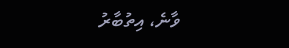ވާނެ، އިތުބާރު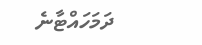ދަމަހައްޓާނެ